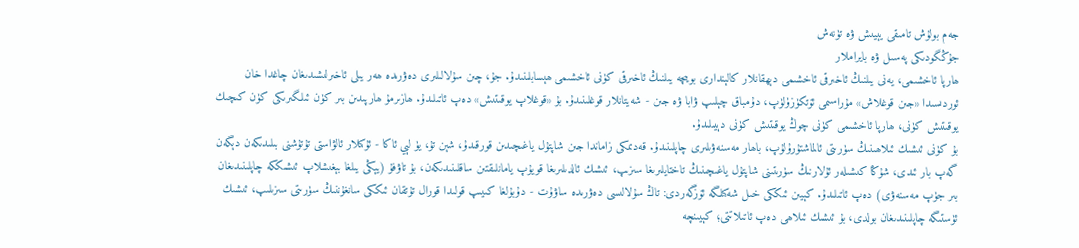جەم بولۇش تامىقى يېيىش ۋە تۈنەش
جۇڭگودىكى پەسىل ۋە بايراملار
ھارپا ئاخشىمى، يەنى يىلنىڭ ئاخىرقى ئاخشىمى دېھقانلار كالېندارى بويىچە يىلنىڭ ئاخىرقى كۈنى ئاخشىمى ھېسابلىنىدۇ. جۇ، چىن سۇلالىلىرى دەۋرىدە ھەر يىلى ئاخىرلىشىدىغان چاغدا خان ئوردىسىدا «جىن قوغلاش» مۇراسىمى ئۆتكۈزۈلۈپ، دۇمباق چېلىپ ۋابا ۋە جىن - شەيتانلار قوغلىنىدۇ. بۇ «قوغلاپ يوقىتىش» دەپ ئاتىلىدۇ. ھازىرمۇ ھارپىدىن بىر كۈن ئىلگىرىكى كۈن كىچىك يوقىتىش كۈنى، ھارپا ئاخشىمى كۈنى چوڭ يوقىتىش كۈنى دېيىلىدۇ.
بۇ كۈنى ئىشىك ئىلاھىنىڭ سۈرىتى ئالماشتۇرۇلۇپ، باھار مەسنەۋىلىرى چاپلىنىدۇ. قەدىمكى زاماندا جىن شاپتۇل ياغىچىدىن قورقىدۇ، شېن تۇ، يۈ لېي ئاكا - ئۇكىلار ئالۋاستى تۇتۇشنى بىلىدىكەن دېگەن گەپ بار ئىدى، شۇڭا كىشىلەر ئۇلارنىڭ سۈرىتىنى شاپتۇل ياغىچىنىڭ تاختايلىرىغا سىزىپ، ئىشىك ئالدىلىرىغا قويۇپ يامانلىقتىن ساقلىنىدىكەن، بۇ تاۋفۇ (يېڭى يىلغا بېغىشلاپ ئىشىككە چاپلىنىدىغان بىر جۈپ مەسنەۋى) دەپ ئاتىلىدۇ. كېيىن ئىككى خىل شەكىلگە ئۆزگەردى: تاڭ سۇلالىسى دەۋرىدە ساۋۇت - دۇبۇلغا كىيىپ قولىدا قورال تۇتقان ئىككى سانغۇننىڭ سۈرىتى سىزىلىپ، ئىشىك ئۈستىگە چاپلىنىدىغان بولدى، بۇ ئىشىك ئىلاھى دەپ ئاتىلاتتى؛ كېيىنچە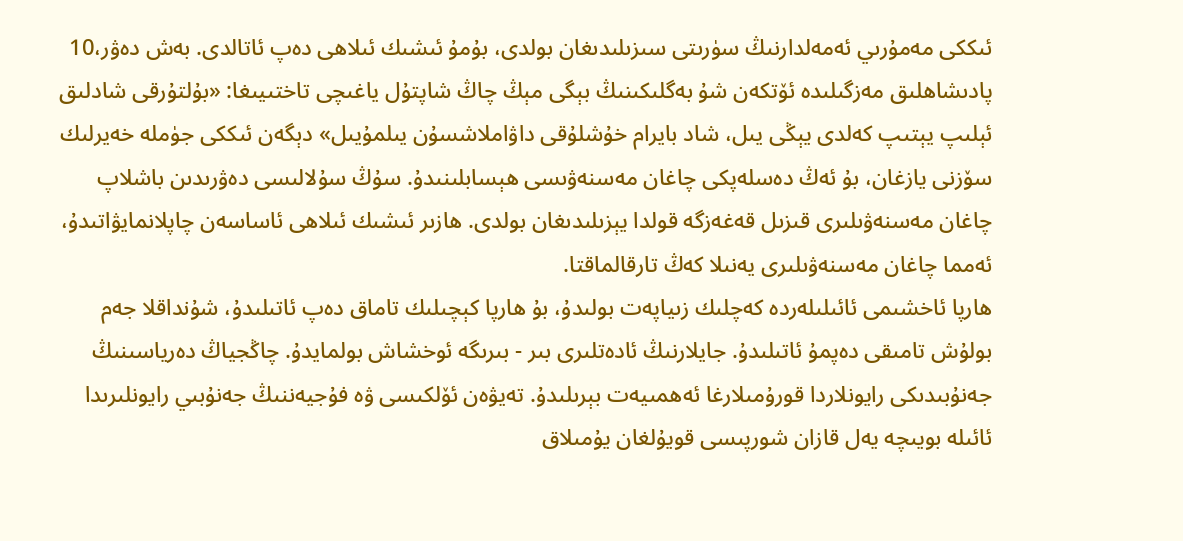ئىككى مەمۇرىي ئەمەلدارنىڭ سۈرىتى سىزىلىدىغان بولدى، بۇمۇ ئىشىك ئىلاھى دەپ ئاتالدى. بەش دەۋر،10 پادىشاھلىق مەزگىلىدە ئۆتكەن شۇ بەگلىكىنىڭ بېگى مېڭ چاڭ شاپتۇل ياغىچى تاختىيىغا: «بۇلتۇرقى شادلىق ئېلىپ يېتىپ كەلدى يېڭى يىل، شاد بايرام خۇشلۇقى داۋاملاشسۇن يىلمۇيىل» دېگەن ئىككى جۈملە خەيرلىك سۆزنى يازغان، بۇ ئەڭ دەسلەپكى چاغان مەسنەۋىسى ھېسابلىنىدۇ. سۇڭ سۇلالىسى دەۋرىدىن باشلاپ چاغان مەسنەۋىلىرى قىزىل قەغەزگە قولدا يېزىلىدىغان بولدى. ھازىر ئىشىك ئىلاھى ئاساسەن چاپلانمايۋاتىدۇ، ئەمما چاغان مەسنەۋىلىرى يەنىلا كەڭ تارقالماقتا.
ھارپا ئاخشىمى ئائىلىلەردە كەچلىك زىياپەت بولىدۇ، بۇ ھارپا كېچىلىك تاماق دەپ ئاتىلىدۇ، شۇنداقلا جەم بولۇش تامىقى دەپمۇ ئاتىلىدۇ. جايلارنىڭ ئادەتلىرى بىر - بىرىگە ئوخشاش بولمايدۇ. چاڭجياڭ دەرياسىنىڭ جەنۇبىدىكى رايونلاردا قورۇمىلارغا ئەھمىيەت بېرىلىدۇ. تەيۋەن ئۆلكىسى ۋە فۇجيەننىڭ جەنۇبىي رايونلىرىدا ئائىلە بويىچە يەل قازان شورپىسى قويۇلغان يۇمىلاق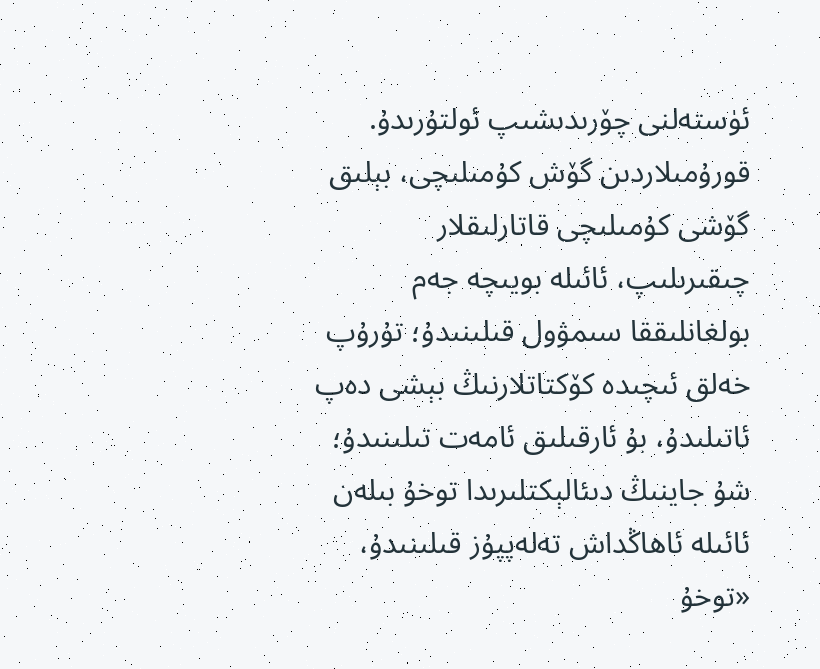ئۈستەلنى چۆرىدىشىپ ئولتۇرىدۇ. قورۇمىلاردىن گۆش كۇمىلىچى، بېلىق گۆشى كۇمىلىچى قاتارلىقلار چىقىرىلىپ، ئائىلە بويىچە جەم بولغانلىققا سىمۋول قىلىنىدۇ؛ تۇرۇپ خەلق ئىچىدە كۆكتاتلارنىڭ بېشى دەپ ئاتىلىدۇ، بۇ ئارقىلىق ئامەت تىلىنىدۇ؛ شۇ جاينىڭ دىئالېكتلىرىدا توخۇ بىلەن ئائىلە ئاھاڭداش تەلەپپۇز قىلىنىدۇ، «توخۇ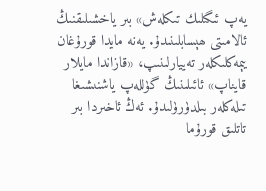يەپ ئىگىلىك تىكلەش» بىر ياخشىلىقنىڭ ئالامىتى ھېسابلىنىدۇ. يەنە مايدا قورۇغان يېمەكلىكلەر تەييارلىنىپ، «قازاندا مايلار قايناپ» ئائىلىنىڭ گۈللەپ ياشنىشىغا تىلەكلەر بىلدۈرۈلىدۇ. ئەڭ ئاخىردا بىر تاتلىق قورۇما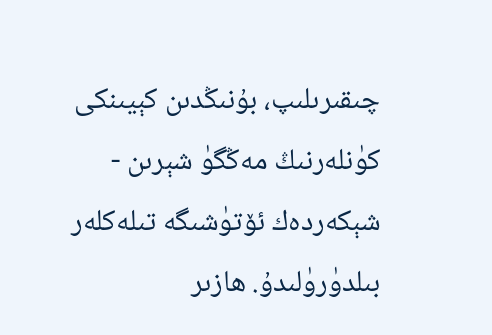چىقىرىلىپ، بۇنىڭدىن كېيىنكى كۈنلەرنىڭ مەڭگۈ شېرىن - شېكەردەك ئۆتۈشىگە تىلەكلەر بىلدۈرۈلىدۇ. ھازىر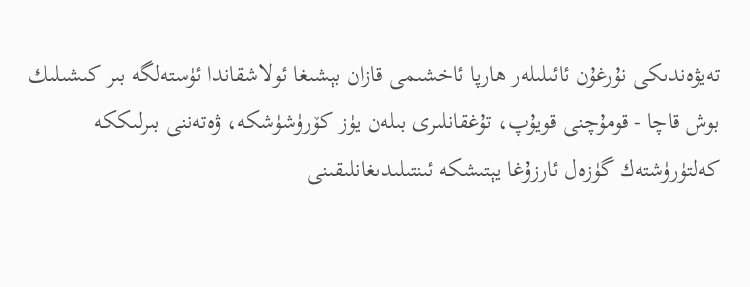تەيۋەندىكى نۇرغۇن ئائىلىلەر ھارپا ئاخشىمى قازان بېشىغا ئولاشقاندا ئۈستەلگە بىر كىشىلىك بوش قاچا - قومۇچنى قويۇپ، تۇغقانلىرى بىلەن يۈز كۆرۈشۈشكە، ۋەتەننى بىرلىككە كەلتۈرۈشتەك گۈزەل ئارزۇغا يېتىشكە ئىنتىلىدىغانلىقىنى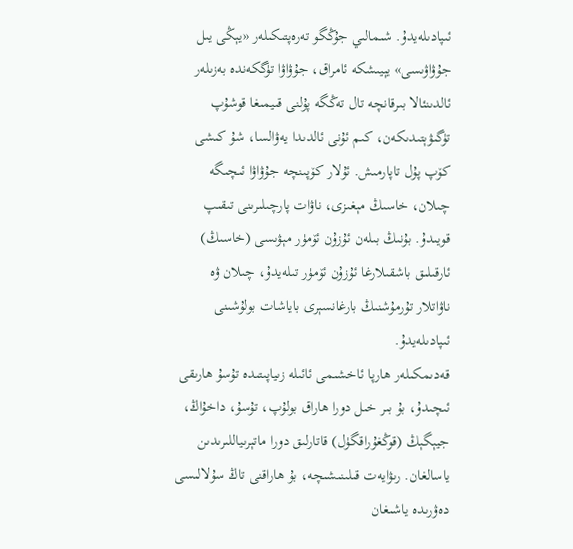ئىپادىلەيدۇ. شىمالىي جۇڭگو تەرەپتىكىلەر «يېڭى يىل جۇۋاۋىسى» يېيىشكە ئامراق، جۇۋاۋا تۈگكەندە بەزىلەر ئالدىنئالا بىرقانچە تال تەڭگە پۇلنى قىيمىغا قوشۇپ تۈگىۋېتىدىكەن، كىم ئۇنى ئالدىدا يەۋالسا، شۇ كىشى كۆپ پۇل تاپارمىش. ئۇلار كۆپىنچە جۇۋاۋا ئىچىگە چىلان، خاسىڭ مېغىزى، ناۋات پارچىلىرىنى تىقىپ قويىدۇ. بۇنىڭ بىلەن ئۇزۇن ئۆمۈر مېۋىسى (خاسىڭ) ئارقىلىق باشقىلارغا ئۇزۇن ئۆمۈر تىلەيدۇ، چىلان ۋە ناۋاتلار تۇرمۇشنىڭ بارغانسېرى باياشات بولۇشىنى ئىپادىلەيدۇ.
قەدىمكىلەر ھارپا ئاخشىمى ئائىلە زىياپىتىدە تۇسۇ ھارىقى ئىچىدۇ، بۇ بىر خىل دورا ھاراق بولۇپ، تۇسۇ، داخۇاڭ، جيېگېڭ (قوڭغۇراقگۈل) قاتارلىق دورا ماتېرىياللىرىدىن ياسالغان. رىۋايەت قىلىنىشىچە، بۇ ھاراقنى تاڭ سۇلالىسى دەۋرىدە ياشىغان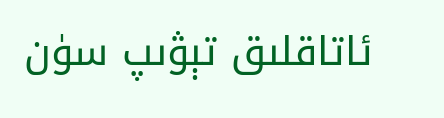ئاتاقلىق تېۋىپ سۈن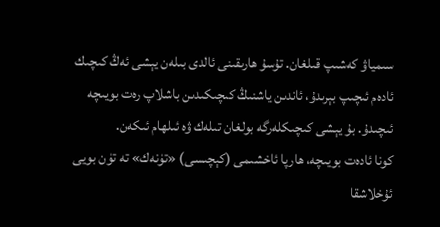سىمياۋ كەشىپ قىلغان. تۇسۇ ھارىقىنى ئالدى بىلەن يېشى ئەڭ كىچىك ئادەم ئىچىپ بېرىدۇ، ئاندىن ياشنىڭ كىچىكىدىن باشلاپ رەت بويىچە ئىچىدۇ. بۇ يېشى كىچىكلەرگە بولغان تىلەك ۋە ئىلھام ئىكەن.
كونا ئادەت بويىچە، ھارپا ئاخشىمى (كېچىسى) «تۈنەك» تە تۈن بويى ئۇخلاشقا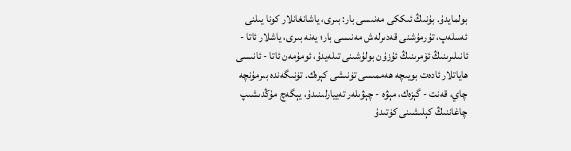بولمايدۇ. بۇنىڭ ئىككى مەنىسى بار: بىرى، ياشانغانلار كونا يىلنى ئەسلەپ، تۇرمۇشنى قەدىرلەش مەنىسى بار؛ يەنە بىرى، ياشلار ئاتا - ئانىلىرىنىڭ ئۆمرىنىڭ ئۇزۇن بولۇشىنى تىلەيدۇ، ئومۇمەن ئاتا - ئانىسى ھاياتلار ئادەت بويىچە ھەممىسى تۈنىشى كېرەك. تۈنىگەندە بىرمۇنچە چاي، قەنت - گېزەك، مېۋە - چېۋىلەر تەييارلىنىدۇ، يېگەچ مۇڭدىشىپ چاغاننىڭ كېلىشىنى كۈتىدۇ